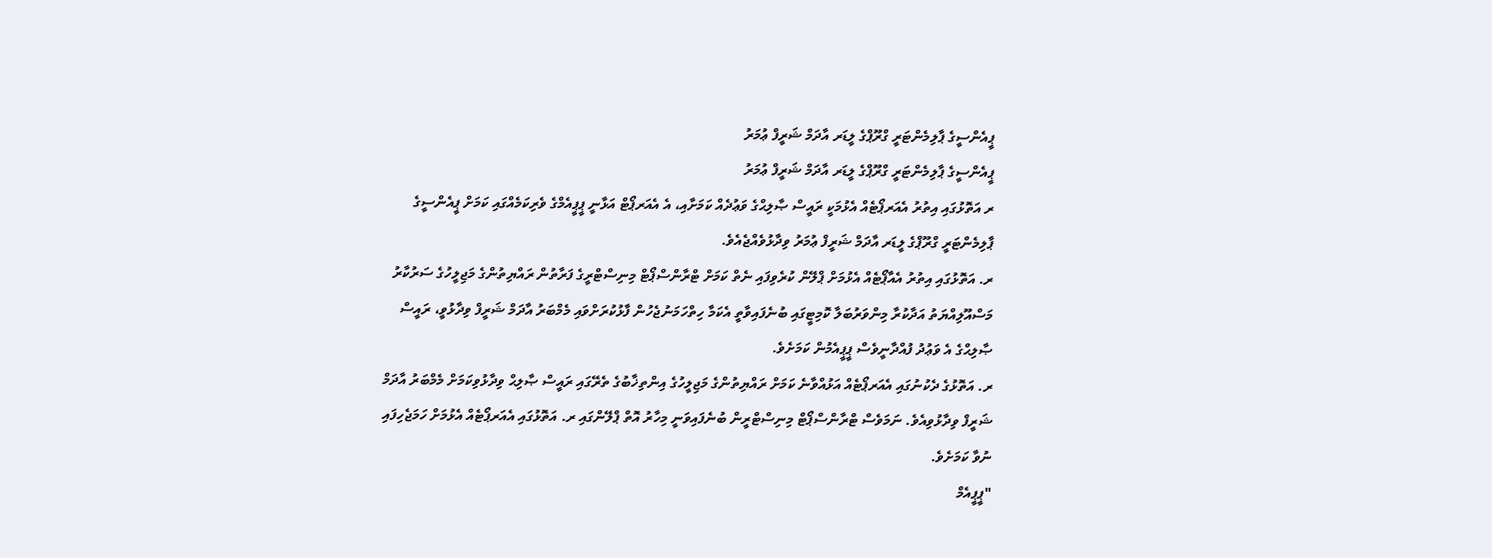ޕީއެންސީގެ ޕާލިމެންޓަރީ ގްރޫޕްގެ ލީޑަރ އާދަމް ޝަރީފް ޢުމަރު
ޕީއެންސީގެ ޕާލިމެންޓަރީ ގްރޫޕްގެ ލީޑަރ އާދަމް ޝަރީފް ޢުމަރު
ރ އަތޮޅުގައި އިތުރު އެއަރޕޯޓެއް އެޅުމަކީ ރައީސް ޞާލިޙްގެ ވަޢުދެއް ކަމަށާއި، އެ އެއަރޕޯޓް އަޅާނީ ޕީޕީއެމްގެ ވެރިކަމެއްގައި ކަމަށް ޕީއެންސީގެ ޕާލިމެންޓަރީ ގްރޫޕްގެ ލީޑަރ އާދަމް ޝަރީފް ޢުމަރު ވިދާޅުވެއްޖެއެވެ.
ރ. އަތޮޅުގައި އިތުރު އެއާޕޯޓެއް އެޅުމަށް ޕްލޭން ކުރެވިފައި ނެތް ކަމަށް ޓްރާންސްޕޯޓް މިނިސްޓްރީގެ ފަރާތުން ރައްޔިތުންގެ މަޖިލީހުގެ ސަރުކާރު މަސްއޫލިއްޔަތު އަދާކުރާ މިންވަރުބަލާ ކޮމިޓީގައި ބުނެފައިވާތީ އެކަމާ ހިތްހަމަނުޖެހުން ފާޅުކުރަށްވައި މެމްބަރު އާދަމް ޝަރީފް ވިދާޅުވީ، ރައީސް ޞާލިޙްގެ އެ ވަޢުދު ފުއްދާނީވެސް ޕީޕީއެމުން ކަމަށެވެ.
ރ. އަތޮޅުގެ ދެކުނުގައި އެއަރޕޯޓެއް އަޅުއްވާނެ ކަމަށް ރައްޔިތުންގެ މަޖިލީހުގެ އިންތިޚާބުގެ ތެރޭގައި ރައީސް ޞާލިޙް ވިދާޅުވިކަމަށް މެމްބަރު އާދަމް ޝަރީފް ވިދާޅުވިއެވެ. ނަމަވެސް ޓްރާންސްޕޯޓް މިނިސްޓްރީން ބުނެފައިވަނީ މިހާރު އޮތް ޕްލޭންގައި ރ. އަތޮޅުގައި އެއަރޕޯޓެއް އެޅުމަށް ހަމަޖެހިފައި ނުވާ ކަމަށެވެ.
"ޕީޕީއެމް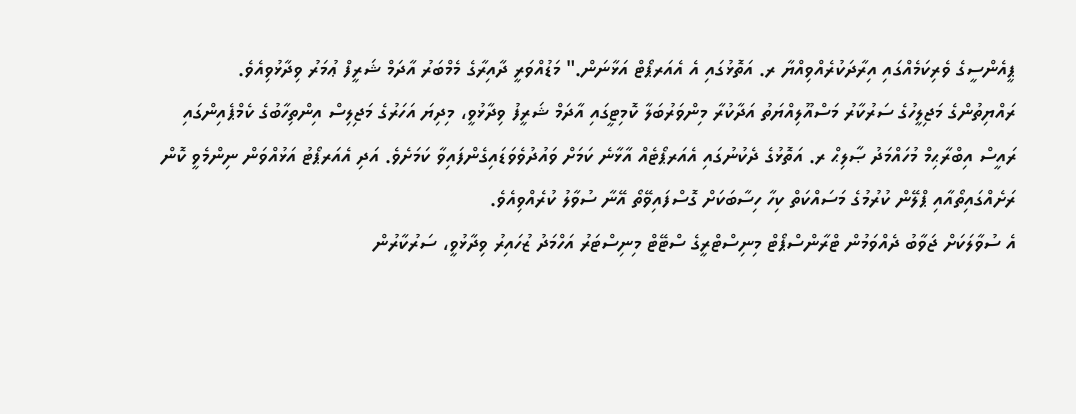ޕީއެންސީގެ ވެރިކަމެއްގައި އިރާދަކުރެއްވިއްޔާ ރ. އަތޮޅުގައި އެ އެއަރޕޯޓް އަޅާނަން." މަޑުއްވަރީ ދާއިރާގެ މެމްބަރު އާދަމް ޝަރީފް ޢުމަރު ވިދާޅުވިއެވެ.
ރައްޔިތުންގެ މަޖިލީހުގެ ސަރުކާރު މަސްއޫލިއްޔަތު އަދާކުރާ މިންވަރުބަލާ ކޮމިޓީގައި އާދަމް ޝަރީފު ވިދާޅުވީ، މިދިޔަ އަހަރުގެ މަޖިލިސް އިންތިހާބުގެ ކެމްޕެއިންގައި ރައީސް އިބްރާޙިމް މުހައްމަދު ޞާލިޙް ރ. އަތޮޅުގެ ދެކުނުގައި އެއަރޕޯޓެއް އާޅާނެ ކަމަށް ވައުދުވެވަޑައިގެންފައިވާ ކަމަށެވެ. އަދި އެއަރޕޯޓު އަޅުއްވަން ނިންމެވީ ކޮން ރަށެއްގައިތޯއާއި ޕްލޭން ކުރުމުގެ މަސައްކަތް ކިހާ ހިސާބަކަށް ގޮސްފައިވޭތޯ އޭނާ ސުވާލު ކުރެއްވިއެވެ.
އެ ސުވާލަކަށް ޖަވާބު ދެއްވަމުން ޓްރާންސްޕޯޓް މިނިސްޓްރީގެ ސްޓޭޓް މިނިސްޓަރު އަހްމަދު ޒުހައިރު ވިދާޅުވީ، ސަރުކާރުން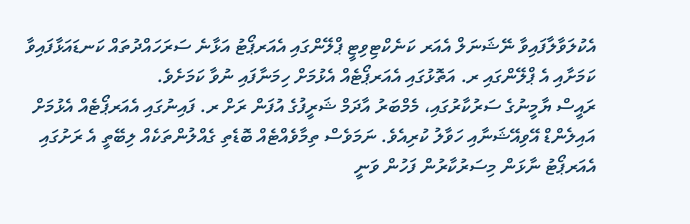އެކުލަވާލާފައިވާ ނޭޝަނަލް އެއަރ ކަނެކްޓިވިޓީ ޕްލޭންގައި އެއަރޕޯޓު އަޅާނެ ސަރަހައްދުތައް ކަނޑައަޅާފައިވާ ކަމަށާއި އެ ޕްލޭންގައި ރ. އަތޮޅުގައި އެއަރޕޯޓެއް އެޅުމަށް ހިމަނާފައި ނުވާ ކަމަށެވެ.
ރައީސް ޔާމީނުގެ ސަރުކާރުގައި، މެމްބަރު އާދަމް ޝަރީފުގެ އުފަން ރަށް ރ. ފައިނުގައި އެއަރޕޯޓެއް އެޅުމަށް އައިލެންޑް އޭވިއޭޝަނާއި ހަވާލު ކުރިއެވެ. ނަމަވެސް ތިމާވެއްޓެއް ބޮޑެތި ގެއްލުންތަކެއް ލިބޭތީ އެ ރަށުގައި އެއަރޕޯޓު ނާޅަން މިސަރުކާރުން ފަހުން ވަނީ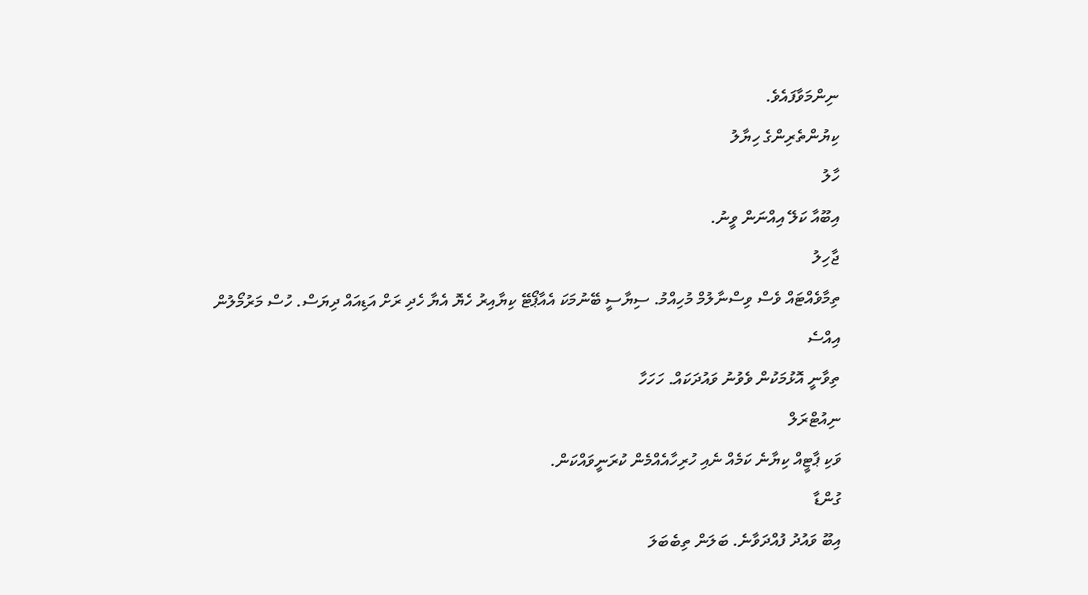ނިންމަވާފައެވެ.
ކިޔުންތެރިންގެ ހިޔާލު
ހާލު
އިބޫއާ ކަލޭ އިއްނަން ވީނު.
ޖާހިލު
ތިމާވެއްޓައް ވެސް ވިސްނާލުމް މުހިއްމު. ސިޔާސީ ބޭނުމަކަ އެއާޕޯޓޭ ކިޔާއިރު ހެޔޮ އެޔާ ހެދި ރަށް އަޑިއައް ދިޔަސް. ހުސް މަރުމޯލުން
އިއްސެ
ތިވާނީ އޮޅުމަކުން ވެވުނު ވައުދަކައް. ހަހަހާ
ނިއުޓްރަލް
ވަކި ޕާޓީއް ކިޔާނެ ކަމެއް ނެއި ހުރިހާއެއްމެން ކުރަނީވައްކަން.
ގުންޑާ
އިބޫ ވައުދު ފުއްދަވާނެ. ބަލަން ތިބެބަލަ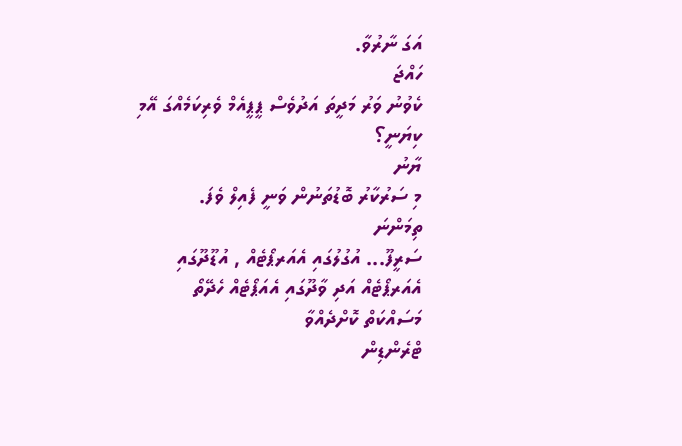އަގަ ނާރުވާ.
ހައްޖަ
ކެވުނު ވަރު މަދީތަ އަދުވެސް ޕީޕީއެމް ވެރިކަމެއްގަ އޭމި ކިޔަނީ؟
ޔާނު
މި ސަރުކާރު ބޮޑުތަނުން ވަނީ ފެއިލް ވެފަ.
ތިމަންނަ
ސަރީފޫ... އުގުލުގައި އެއަރޕޯޓެއް , އުޑޫދޫގައި އެއަރޕޯޓެއް އަދި ވާދޫގައި އެއަޕޯޓެއް ހެދޭތޯ މަސައްކަތް ކޮށްދެއްވާ
ޓްރެންޑިން